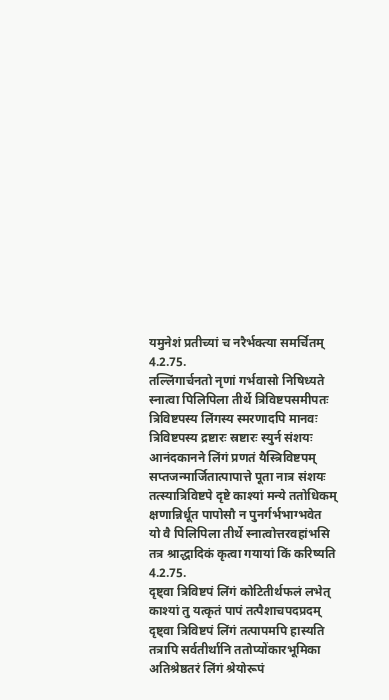यमुनेशं प्रतीच्यां च नरैर्भक्त्या समर्चितम् 4.2.75.
तल्लिंगार्चनतो नृणां गर्भवासो निषिध्यते
स्नात्वा पिलिपिला तीर्थे त्रिविष्टपसमीपतः
त्रिविष्टपस्य लिंगस्य स्मरणादपि मानवः
त्रिविष्टपस्य द्रष्टारः स्रष्टारः स्युर्न संशयः
आनंदकानने लिंगं प्रणतं यैस्त्रिविष्टपम्
सप्तजन्मार्जितात्पापात्ते पूता नात्र संशयः
तत्स्यात्रिविष्टपे दृष्टे काश्यां मन्ये ततोधिकम्
क्षणान्निर्धूत पापोसौ न पुनर्गर्भभाग्भवेत
यो वै पिलिपिला तीर्थे स्नात्वोत्तरवहांभसि
तत्र श्राद्धादिकं कृत्वा गयायां किं करिष्यति 4.2.75.
दृष्ट्वा त्रिविष्टपं लिंगं कोटितीर्थफलं लभेत्
काश्यां तु यत्कृतं पापं तत्पैशाचपदप्रदम्
दृष्ट्वा त्रिविष्टपं लिंगं तत्पापमपि हास्यति
तत्रापि सर्वतीर्थानि ततोप्योंकारभूमिका
अतिश्रेष्ठतरं लिंगं श्रेयोरूपं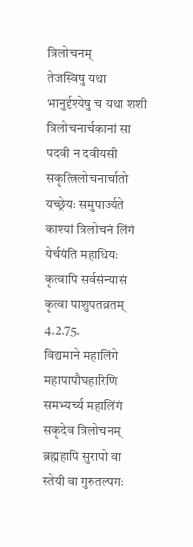त्रिलोचनम्
तेजस्विषु यथा भानुर्दृश्येषु च यथा शशी
त्रिलोचनार्चकानां सा पदवी न दवीयसी
सकृत्त्रिलोचनार्चातो यच्छ्रेयः समुपार्ज्यते
काश्यां त्रिलोचनं लिंगं येर्चयंति महाधियः
कृत्वापि सर्वसंन्यासं कृत्वा पाशुपतव्रतम् 4.2.75.
विद्यमाने महालिंगे महापापौघहारिणि
समभ्यर्च्य महालिंगं सकृदेव त्रिलोचनम्
ब्रह्महापि सुरापो वा स्तेयी वा गुरुतल्पगः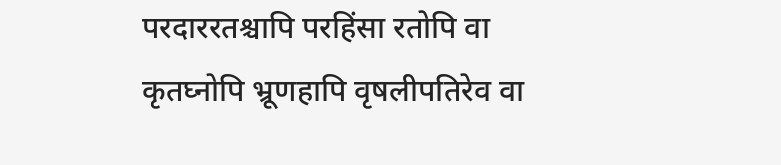परदाररतश्चापि परहिंसा रतोपि वा
कृतघ्नोपि भ्रूणहापि वृषलीपतिरेव वा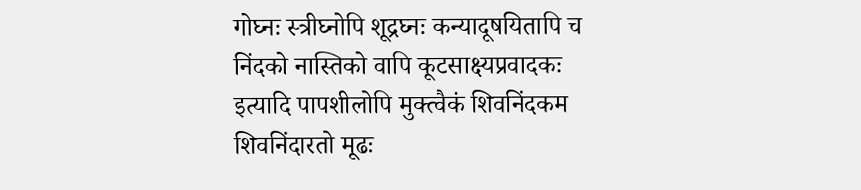गोघ्नः स्त्रीघ्नोपि शूद्रघ्नः कन्यादूषयितापि च
निंदको नास्तिको वापि कूटसाक्ष्यप्रवादकः
इत्यादि पापशीलोपि मुक्त्वैकं शिवनिंदकम
शिवनिंदारतो मूढः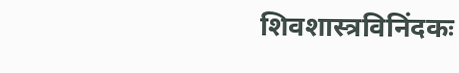शिवशास्त्रविनिंदकः